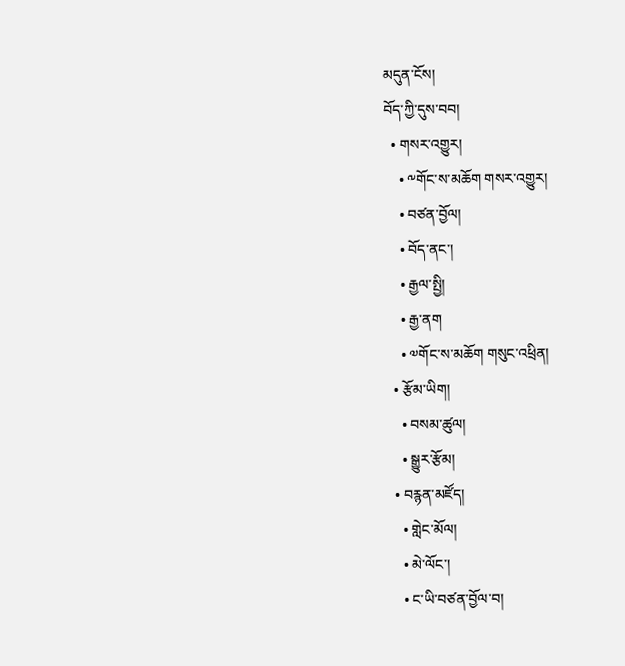མདུན་ངོས།
བོད་ཀྱི་དུས་བབ།
  • གསར་འགྱུར།
    • ༸གོང་ས་མཆོག གསར་འགྱུར།
    • བཙན་བྱོལ།
    • བོད་ནང་།
    • རྒྱལ་སྤྱི།
    • རྒྱ་ནག
    • ༧གོང་ས་མཆོག གསུང་འཕྲིན།
  • རྩོམ་ཡིག།
    • བསམ་ཚུལ།
    • སྒྱུར་རྩོམ།
  • བརྙན་མཛོད།
    • གླེང་མོལ།
    • མེ་ལོང་།
    • ང་ཡི་བཙན་བྱོལ་བ།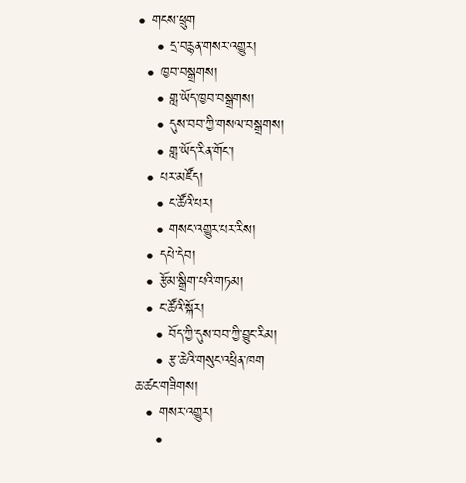• གངས་ཕྲུག
    • དྲ་བརྙན་གསར་འགྱུར།
  • ཁྱབ་བསྒྲགས།
    • གླ་ཡོད་ཁྱབ་བསྒྲགས།
    • དུས་བབ་ཀྱི་གསལ་བསྒྲགས།
    • གླ་ཡོད་རིན་གོང་།
  • པར་མཛོད།
    • ང་ཚོའི་པར།
    • གསང་འགྱུར་པར་རིས།
  • དཔེ་དེབ།
  • རྩོམ་སྒྲིག་པའི་གཏམ།
  • ང་ཚོའི་སྐོར།
    • བོད་ཀྱི་དུས་བབ་ཀྱི་བྱུང་རིམ།
    • རྩ་ཆེའི་གསུང་འཕྲིན་ཁག
ཆ་ཚང་གཟིགས།
  • གསར་འགྱུར།
    •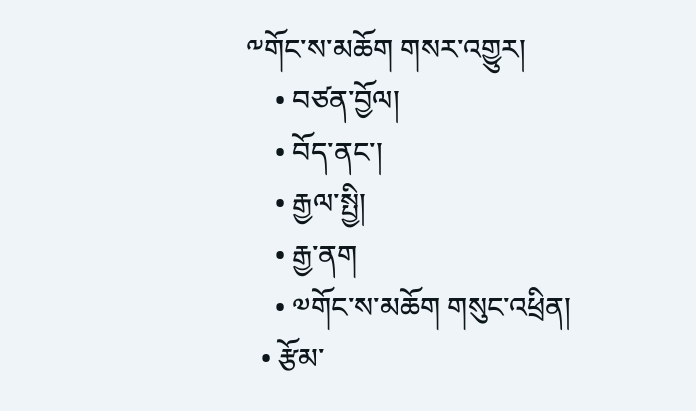༸གོང་ས་མཆོག གསར་འགྱུར།
    • བཙན་བྱོལ།
    • བོད་ནང་།
    • རྒྱལ་སྤྱི།
    • རྒྱ་ནག
    • ༧གོང་ས་མཆོག གསུང་འཕྲིན།
  • རྩོམ་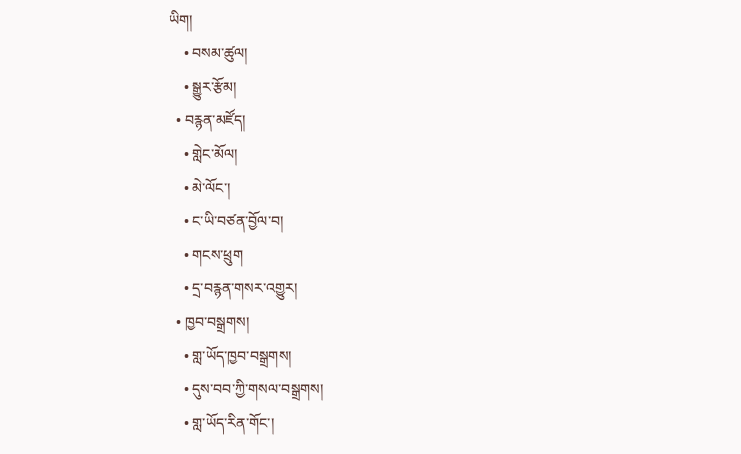ཡིག།
    • བསམ་ཚུལ།
    • སྒྱུར་རྩོམ།
  • བརྙན་མཛོད།
    • གླེང་མོལ།
    • མེ་ལོང་།
    • ང་ཡི་བཙན་བྱོལ་བ།
    • གངས་ཕྲུག
    • དྲ་བརྙན་གསར་འགྱུར།
  • ཁྱབ་བསྒྲགས།
    • གླ་ཡོད་ཁྱབ་བསྒྲགས།
    • དུས་བབ་ཀྱི་གསལ་བསྒྲགས།
    • གླ་ཡོད་རིན་གོང་།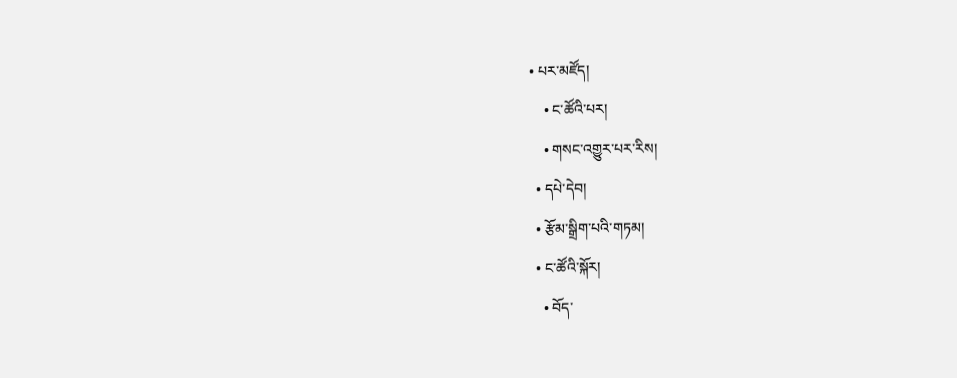• པར་མཛོད།
    • ང་ཚོའི་པར།
    • གསང་འགྱུར་པར་རིས།
  • དཔེ་དེབ།
  • རྩོམ་སྒྲིག་པའི་གཏམ།
  • ང་ཚོའི་སྐོར།
    • བོད་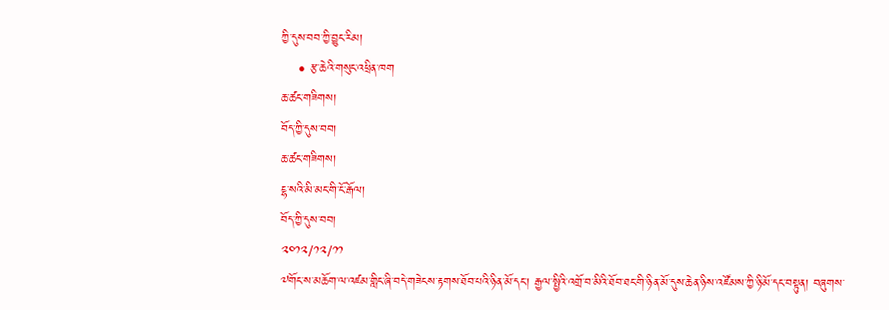ཀྱི་དུས་བབ་ཀྱི་བྱུང་རིམ།
    • རྩ་ཆེའི་གསུང་འཕྲིན་ཁག
ཆ་ཚང་གཟིགས།
བོད་ཀྱི་དུས་བབ།
ཆ་ཚང་གཟིགས།
ངྷ་སའི་མི་མང་གི་ངོ་རྒོལ།
བོད་ཀྱི་དུས་བབ།
༢༠༡༢/༡༢/༡༡
༧གོང་ས་མཆོག་ལ་འཛམ་གླིང་ཞི་བདེ་གཟེངས་རྟགས་ཐོབ་པའི་ཉིན་མོ་དང་། རྒྱལ་སྤྱིའི་འགྲོ་བ་མིའི་ཐོབ་ཐང་གི་ཉིན་མོ་དུས་ཆེན་ཉིས་འཛོམས་ཀྱི་ཉི་མོ་དང་བསྟུན། བཞུགས་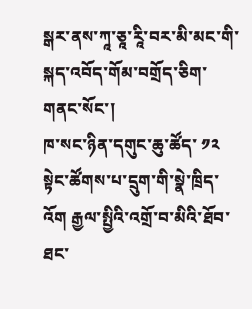སྒར་ནས་ཀཱ་ཅཱ་རཱི་བར་མི་མང་གི་སྐད་འབོད་གོམ་བགྲོད་ཅིག་གནང་སོང་།
ཁ་སང་ཉིན་དགུང་ཆུ་ཚོད་ ༡༢ སྟེང་ཚོགས་པ་དྲུག་གི་སྣེ་ཁྲིད་འོག རྒྱལ་སྤྱིའི་འགྲོ་བ་མིའི་ཐོབ་ཐང་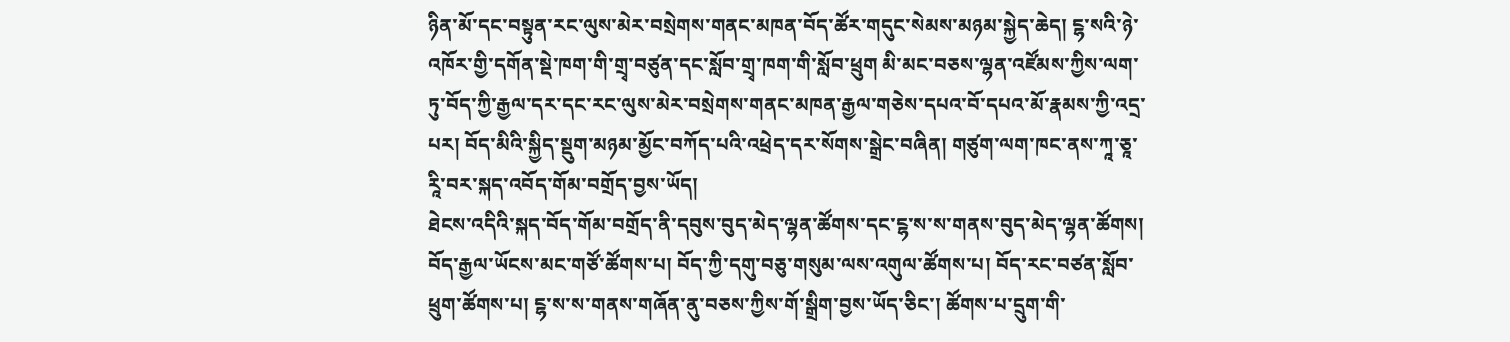ཉིན་མོ་དང་བསྟུན་རང་ལུས་མེར་བསྲེགས་གནང་མཁན་བོད་ཚོར་གདུང་སེམས་མཉམ་སྐྱེད་ཆེད། ངྷ་སའི་ཉེ་འཁོར་གྱི་དགོན་སྡེ་ཁག་གི་གྲྭ་བཙུན་དང་སློབ་གྲྭ་ཁག་གི་སློབ་ཕྲུག མི་མང་བཅས་ལྷན་འཛོམས་ཀྱིས་ལག་ཏུ་བོད་ཀྱི་རྒྱལ་དར་དང་རང་ལུས་མེར་བསྲེགས་གནང་མཁན་རྒྱལ་གཅེས་དཔའ་བོ་དཔའ་མོ་རྣམས་ཀྱི་འདྲ་པར། བོད་མིའི་སྐྱིད་སྡུག་མཉམ་མྱོང་བཀོད་པའི་འཕྲེད་དར་སོགས་སྒྲེང་བཞིན། གཙུག་ལག་ཁང་ནས་ཀཱ་ཅཱ་རཱི་བར་སྐད་འབོད་གོམ་བགྲོད་བྱས་ཡོད།
ཐེངས་འདིའི་སྐད་བོད་གོམ་བགྲོད་ནི་དབུས་བུད་མེད་ལྷན་ཚོགས་དང་ངྷ་ས་ས་གནས་བུད་མེད་ལྷན་ཚོགས། བོད་རྒྱལ་ཡོངས་མང་གཙོ་ཚོགས་པ། བོད་ཀྱི་དགུ་བཅུ་གསུམ་ལས་འགུལ་ཚོགས་པ། བོད་རང་བཙན་སློབ་ཕྲུག་ཚོགས་པ། ངྷ་ས་ས་གནས་གཞོན་ནུ་བཅས་ཀྱིས་གོ་སྒྲིག་བྱས་ཡོད་ཅིང་། ཚོགས་པ་དྲུག་གི་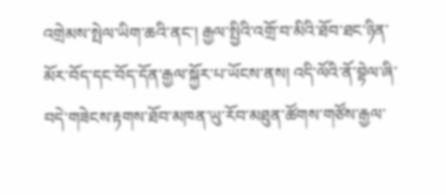འགྲེམས་སྤེལ་ཡིག་ཆའི་ནང་། རྒྱལ་སྤྱིའི་འགྲོ་བ་མིའི་ཐོབ་ཐང་ཉིན་མོར་བོད་དང་བོད་དོན་རྒྱལ་སྐྱོར་པ་ཡོངས་ནས། འདི་ལོའི་ནོ་བྷེལ་ཞི་བདེ་གཟེངས་རྟགས་ཐོབ་མཁན་ཡུ་རོབ་མཐུན་ཚོགས་གཙོས་རྒྱལ་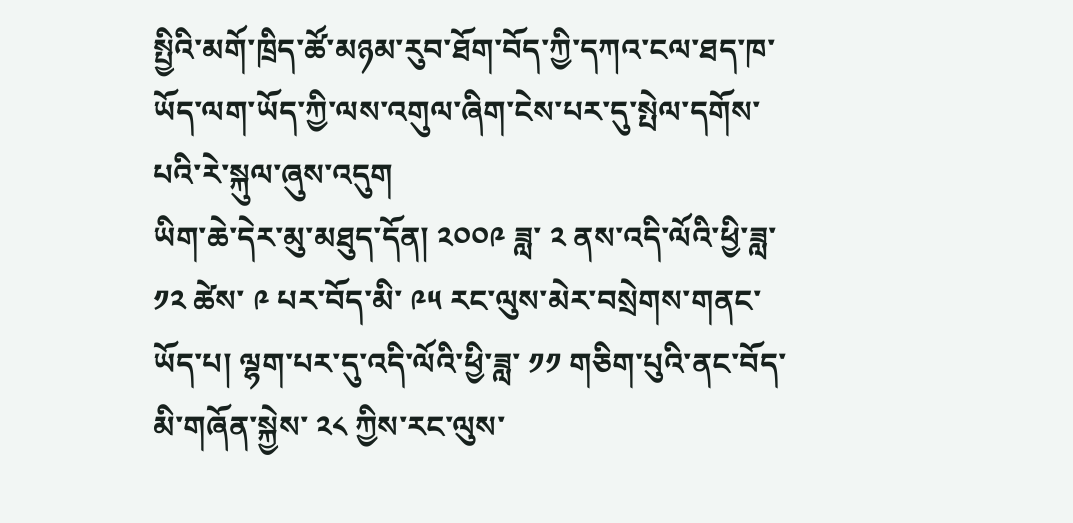སྤྱིའི་མགོ་ཁྲིད་ཚོ་མཉམ་རུབ་ཐོག་བོད་ཀྱི་དཀའ་ངལ་ཐད་ཁ་ཡོད་ལག་ཡོད་ཀྱི་ལས་འགུལ་ཞིག་ངེས་པར་དུ་སྤེལ་དགོས་པའི་རེ་སྐུལ་ཞུས་འདུག
ཡིག་ཆེ་དེར་མུ་མཐུད་དོན། ༢༠༠༩ ཟླ་ ༢ ནས་འདི་ལོའི་ཕྱི་ཟླ་ ༡༢ ཚེས་ ༩ པར་བོད་མི་ ༩༥ རང་ལུས་མེར་བསྲེགས་གནང་ཡོད་པ། ལྷག་པར་དུ་འདི་ལོའི་ཕྱི་ཟླ་ ༡༡ གཅིག་པུའི་ནང་བོད་མི་གཞོན་སྐྱེས་ ༢༨ ཀྱིས་རང་ལུས་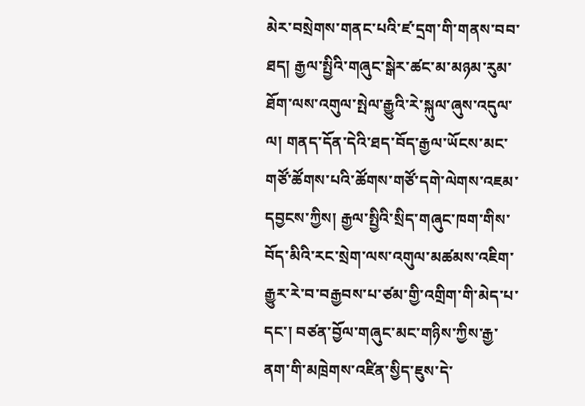མེར་བསྲེགས་གནང་པའི་ཛ་དྲག་གི་གནས་བབ་ཐད། རྒྱལ་སྤྱིའི་གཞུང་སྒེར་ཚང་མ་མཉམ་རུམ་ཐོག་ལས་འགུལ་སྤེལ་རྒྱུའི་རེ་སྐུལ་ཞུས་འདུལ་ལ། གནད་དོན་དེའི་ཐད་བོད་རྒྱལ་ཡོངས་མང་གཙོ་ཚོགས་པའི་ཚོགས་གཙོ་དགེ་ལེགས་འཇམ་དབྱངས་ཀྱིས། རྒྱལ་སྤྱིའི་སྲིད་གཞུང་ཁག་གིས་བོད་མིའི་རང་སྲེག་ལས་འགུལ་མཚམས་འཇིག་རྒྱུར་རེ་བ་བརྒྱབས་པ་ཙམ་གྱི་འགྲིག་གི་མེད་པ་དང་། བཙན་བྱོལ་གཞུང་མང་གཉིས་ཀྱིས་རྒྱ་ནག་གི་མཁྲེགས་འཛིན་སྱིད་ཇུས་དེ་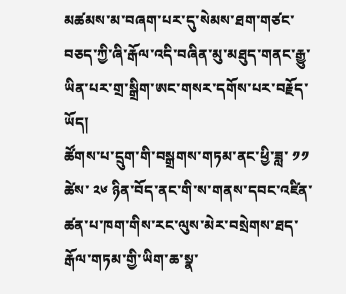མཚམས་མ་བཞག་པར་དུ་སེམས་ཐག་གཙང་བཅད་ཀྱི་ཞི་རྒོལ་འདི་བཞིན་མུ་མཐུད་གནང་རྒྱུ་ཡིན་པར་གྲ་སྒྲིག་ཨང་གསར་དགོས་པར་བརྗོད་ཡོད།
ཚོགས་པ་དྲུག་གི་བསྒྲགས་གཏམ་ནང་ཕྱི་ཟླ་ ༡༡ ཚེས་ ༢༦ ཉིན་བོད་ནང་གི་ས་གནས་དབང་འཛིན་ཚན་པ་ཁག་གིས་རང་ལུས་མེར་བསྲེགས་ཐད་རྒོལ་གཏམ་གྱི་ཡིག་ཆ་སྣ་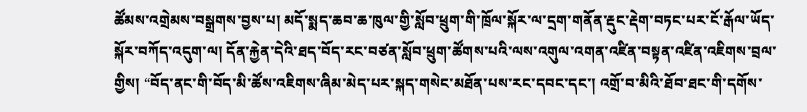ཚོམས་འགྲེམས་བསྒྲགས་བྱས་པ། མདོ་སྨད་ཆབ་ཆ་ཁུལ་གྱི་སློབ་ཕྲུག་གི་ཁྲོལ་སྐོར་ལ་དྲག་གནོན་རྡུང་རྡེག་བཏང་པར་ངོ་རྒོལ་ཡོད་སྐོར་བཀོད་འདུག་ལ། དོན་རྐྱེན་དེའི་ཐད་བོད་རང་བཙན་སློབ་ཕྲུག་ཚོགས་པའི་ལས་འགུལ་འགན་འཛིན་བསྟན་འཛིན་འཇིགས་བྲལ་གྱིས། “བོད་ནང་གི་བོད་མི་ཚོས་འཇིགས་ཞིམ་མེད་པར་སྐད་གསེང་མཐོན་པས་རང་དབང་དང་། འགྲོ་བ་མིའི་ཐོབ་ཐང་གི་དགོས་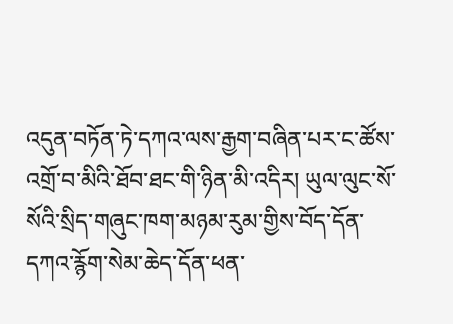འདུན་བཏོན་ཏེ་དཀའ་ལས་རྒྱག་བཞིན་པར་ང་ཚོས་འགྲོ་བ་མིའི་ཐོབ་ཐང་གི་ཉིན་མི་འདིར། ཡུལ་ལུང་སོ་སོའི་སྲིད་གཞུང་ཁག་མཉམ་རུམ་གྱིས་བོད་དོན་དཀའ་རྙོག་སེམ་ཆེད་དོན་ཕན་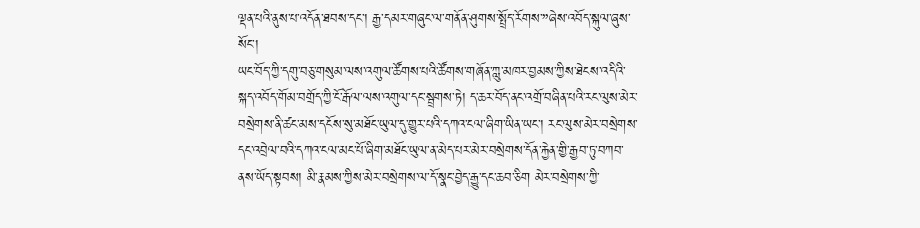ལྡན་པའི་ནུས་པ་འདོན་ཐབས་དང་། རྒྱ་དམར་གཞུང་ལ་གནོན་ཤུགས་སྤྲོད་རོགས་”ཞེས་འབོད་སྐུལ་ཞུས་སོང་།
ཡང་བོད་ཀྱི་དགུ་བཅུ་གསུམ་ལས་འགུལ་ཚོགས་པའི་ཚོགས་གཞོན་ཀླུ་མཁར་བྱམས་ཀྱིས་ཐེངས་འདིའི་སྐད་འབོད་གོམ་བགྲོད་ཀྱི་ངོ་རྒོལ་ལས་འགུལ་དང་སྦྲགས་ཏེ། ད་ཆར་བོད་ནང་འགྲོ་བཞིན་པའི་རང་ལུས་མེར་བསྲེགས་ནི་ཚང་མས་དངོས་སུ་མཐོང་ཡུལ་དུ་གྱུར་པའི་དཀའ་ངལ་ཞིག་ཡིན་ཡང་། རང་ལུས་མེར་བསྲེགས་དང་འབྲེལ་བའི་དཀའ་ངལ་མང་པོ་ཞིག་མཐོང་ཡུལ་ན་མེད་པར་མེར་བསྲེགས་དོན་རྐྱེན་གྱི་རྒྱབ་ཏུ་བཀབ་ནས་ཡོད་སྟབས། མི་རྣམས་ཀྱིས་མེར་བསྲེགས་ལ་དོ་སྣང་བྱེད་རྒྱུ་དང་ཆབ་ཅིག མེར་བསྲེགས་ཀྱི་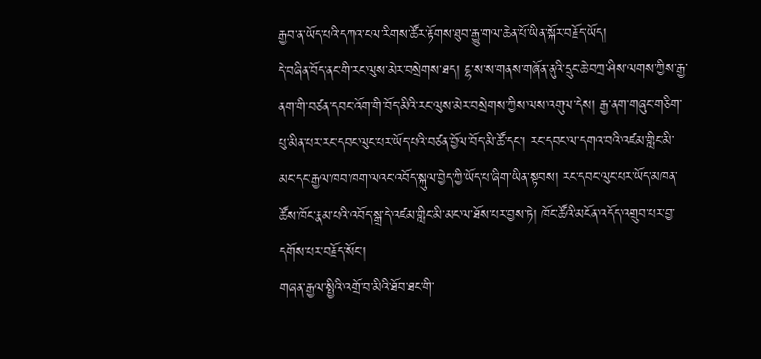རྒྱབ་ན་ཡོད་པའི་དཀའ་ངལ་རིགས་ཚོར་རྟོགས་ཐུབ་རྒྱུ་གལ་ཆེན་པོ་ཡིན་སྐོར་བརྗོད་ཡོད།
དེ་བཞིན་བོད་ནང་གི་རང་ལུས་མེར་བསྲེགས་ཐད། ངྷ་ས་ས་གནས་གཞོན་ནུའི་དྲུང་ཆེ་བཀྲ་ཤིས་ལགས་ཀྱིས་རྒྱ་ནག་གི་བཙན་དབང་འོག་གི་བོད་མིའི་རང་ལུས་མེར་བསྲེགས་ཀྱིས་ལས་འགུལ་དེས། རྒྱ་ནག་གཞུང་གཅིག་པུ་མིན་པར་རང་དབང་ལུང་པར་ཡོད་པའི་བཙན་བྱོལ་བོད་མི་ཚོ་དང་། རང་དབང་ལ་དགའ་བའི་འཛམ་གླིང་མི་མང་དང་རྒྱལ་ཁབ་ཁག་ལའང་འབོད་སྐུལ་བྱེད་ཀྱི་ཡོད་པ་ཞིག་ཡིན་སྟབས། རང་དབང་ལུང་པར་ཡོད་མཁན་ཚོས་ཁོང་རྣམ་པའི་འབོད་སྒྲ་དེ་འཛམ་གླིང་མི་མང་ལ་ཐོས་པར་བྱས་ཏེ། ཁོང་ཚོའི་མངོན་འདོད་འགྲུབ་པར་བྱ་དགོས་པར་བརྗོད་སོང་།
གཞན་རྒྱལ་སྤྱིའི་འགྲོ་བ་མིའི་ཐོབ་ཐང་གི་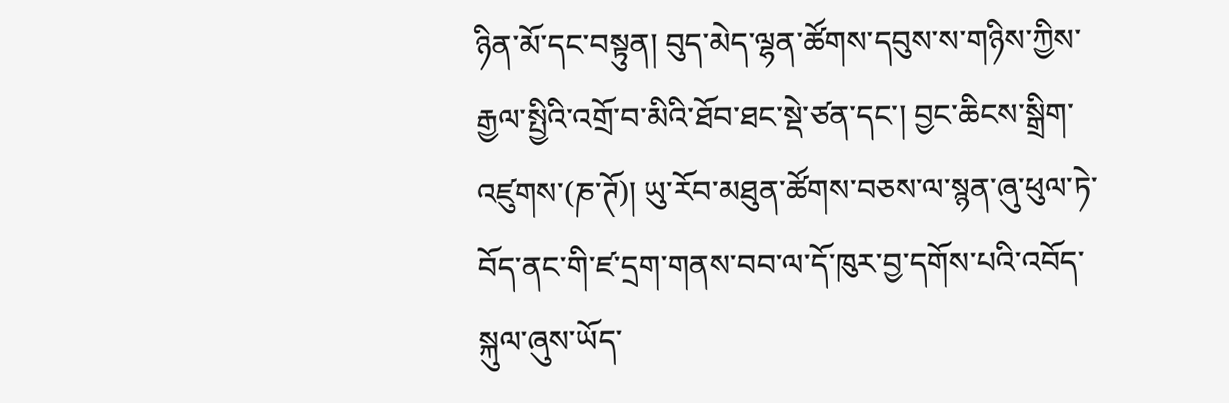ཉིན་མོ་དང་བསྟུན། བུད་མེད་ལྷན་ཚོགས་དབུས་ས་གཉིས་ཀྱིས་རྒྱལ་སྤྱིའི་འགྲོ་བ་མིའི་ཐོབ་ཐང་སྡེ་ཙན་དང་། བྱང་ཆིངས་སྒྲིག་འཛུགས་(ཎ་ཊོ)། ཡུ་རོབ་མཐུན་ཚོགས་བཅས་ལ་སྙན་ཞུ་ཕུལ་ཏེ་བོད་ནང་གི་ཛ་དྲག་གནས་བབ་ལ་དོ་ཁུར་བྱ་དགོས་པའི་འབོད་སྐུལ་ཞུས་ཡོད་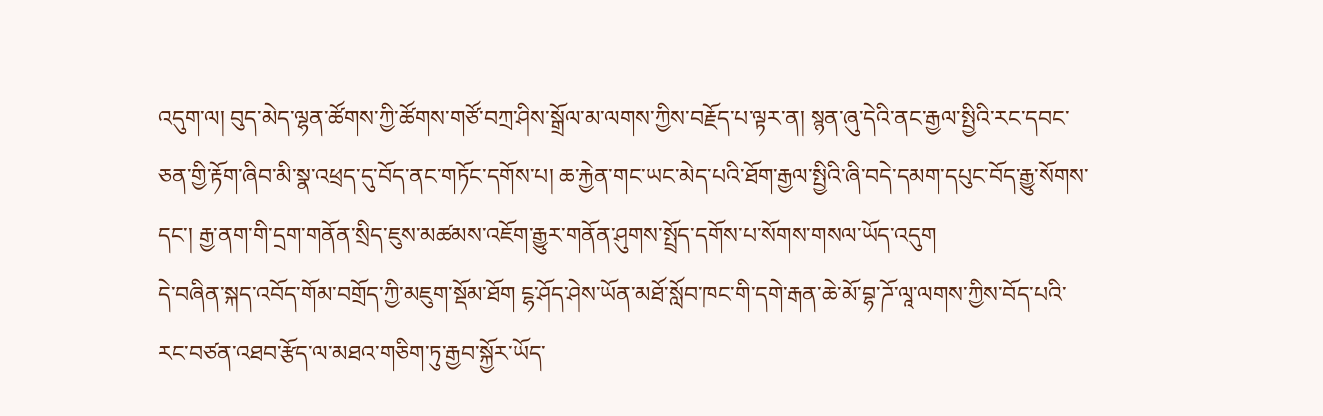འདུག་ལ། བུད་མེད་ལྷན་ཚོགས་ཀྱི་ཚོགས་གཙོ་བཀྲ་ཤིས་སྒྲོལ་མ་ལགས་ཀྱིས་བརྗོད་པ་ལྟར་ན། སྙན་ཞུ་དེའི་ནང་རྒྱལ་སྤྱིའི་རང་དབང་ཅན་གྱི་རྟོག་ཞིབ་མི་སྣ་འཕྲད་དུ་བོད་ནང་གཏོང་དགོས་པ། ཆ་རྐྱེན་གང་ཡང་མེད་པའི་ཐོག་རྒྱལ་སྤྱིའི་ཞི་བདེ་དམག་དཔུང་བོད་རྒྱུ་སོགས་དང་། རྒྱ་ནག་གི་དྲག་གནོན་སྲིད་ཇུས་མཚམས་འཇོག་རྒྱུར་གནོན་ཤུགས་སྤྲོད་དགོས་པ་སོགས་གསལ་ཡོད་འདུག
དེ་བཞིན་སྐད་འབོད་གོམ་བགྲོད་ཀྱི་མཇུག་སྡོམ་ཐོག ངྷ་ཤོད་ཤེས་ཡོན་མཐོ་སློབ་ཁང་གི་དགེ་རྒན་ཆེ་མོ་བྷ་ཌོ་ལཱ་ལགས་ཀྱིས་བོད་པའི་རང་བཙན་འཐབ་རྩོད་ལ་མཐའ་གཅིག་ཏུ་རྒྱབ་སྐྱོར་ཡོད་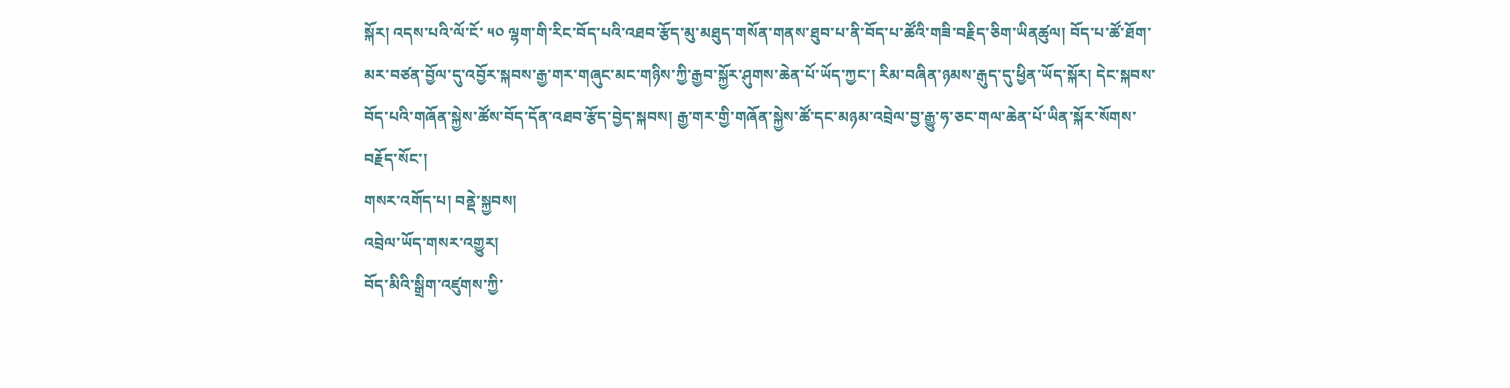སྐོར། འདས་པའི་ལོ་ངོ་ ༥༠ ལྷག་གི་རིང་བོད་པའི་འཐབ་རྩོད་མུ་མཐུད་གསོན་གནས་ཐུབ་པ་ནི་བོད་པ་ཚོའི་གཟི་བརྗིད་ཅིག་ཡིནཚུལ། བོད་པ་ཚོ་ཐོག་མར་བཙན་བྱོལ་དུ་འབྱོར་སྐབས་རྒྱ་གར་གཞུང་མང་གཉིས་ཀྱི་རྒྱབ་སྐྱོར་ཤུགས་ཆེན་པོ་ཡོད་ཀྱང་། རིམ་བཞིན་ཉམས་རྒུད་དུ་ཕྱིན་ཡོད་སྐོར། དེང་སྐབས་བོད་པའི་གཞོན་སྐྱེས་ཚོས་བོད་དོན་འཐབ་རྩོད་བྱེད་སྐབས། རྒྱ་གར་གྱི་གཞོན་སྐྱེས་ཚོ་དང་མཉམ་འབྲེལ་བྱ་རྒྱུ་ཧ་ཅང་གལ་ཆེན་པོ་ཡིན་སྐོར་སོགས་བརྗོད་སོང་།
གསར་འགོད་པ། བནྡེ་སྐྱབས།
འབྲེལ་ཡོད་གསར་འགྱུར།
བོད་མིའི་སྒྲིག་འཛུགས་ཀྱི་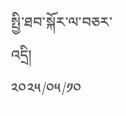སྤྱི་ཐབ་སྐོར་ལ་བཅར་འདྲི།
༢༠༢༥/༠༥/༡༠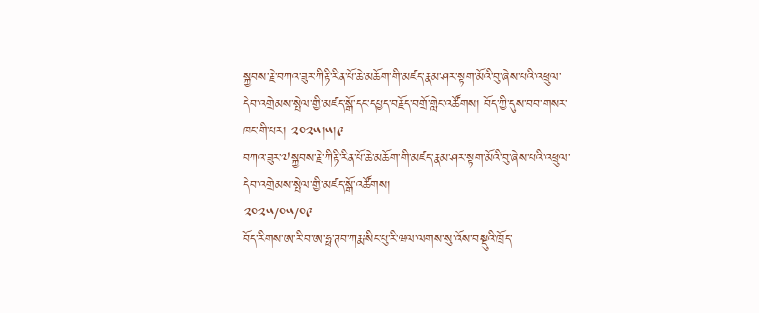སྐྱབས་རྗེ་བཀའ་ཟུར་ཀིརྟི་རིན་པོ་ཆེ་མཆོག་གི་མཛད་རྣམ་ཤར་སྟག་མོའི་བུ་ཞེས་པའི་འཕྲུལ་དེབ་འགྲེམས་སྤེལ་གྱི་མཛད་སྒོ་དང་དཔྱད་བརྗོད་བགྲོ་གླེང་འཚོགས། བོད་ཀྱི་དུས་བབ་གསར་ཁང་གི་པར། ༢༠༢༥།༥།༩
བཀའ་ཟུར་༧སྐྱབས་རྗེ་ཀིརྟི་རིན་པོ་ཆེ་མཆོག་གི་མཛད་རྣམ་ཤར་སྟག་མོའི་བུ་ཞེས་པའི་འཕྲུལ་དེབ་འགྲེམས་སྤེལ་གྱི་མཛད་སྒོ་འཚོགས།
༢༠༢༥/༠༥/༠༩
བོད་རིགས་ཨ་རི་བ་ཨ་ཧྥ་ཊབ་ཀརྨ་སིང་པུ་རི་ཝལ་ལགས་སུ་འོས་བསྡུའི་ཁྲོད་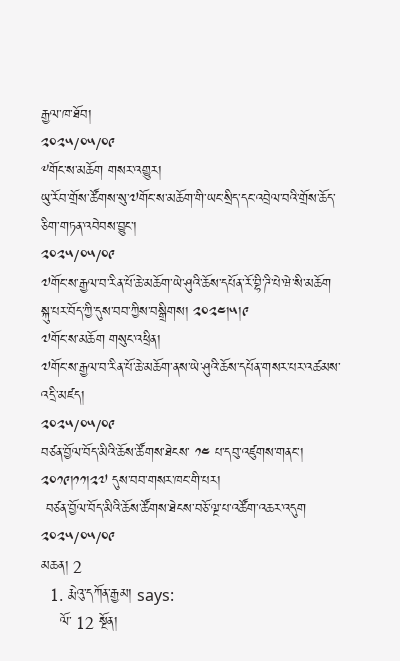རྒྱལ་ཁ་ཐོབ།
༢༠༢༥/༠༥/༠༩
༸གོང་ས་མཆོག གསར་འགྱུར།
ཡུ་རོབ་གྲོས་ཚོགས་སུ་༧གོང་ས་མཆོག་གི་ཡང་སྲིད་དང་འབྲེལ་བའི་གྲོས་ཆོད་ཅིག་གཏན་འབེབས་བྱུང་།
༢༠༢༥/༠༥/༠༩
༧གོང་ས་རྒྱལ་བ་རིན་པོ་ཆེ་མཆོག་ཡེ་ཤུའི་ཆོས་དཔོན་རོ་བྷི་ཌི་པེ་ཝེ་སི་མཆོག སྐུ་པར་བོད་ཀྱི་དུས་བབ་ཀྱིས་བསྒྲིགས། ༢༠༢༤།༥།༩
༧གོང་ས་མཆོག གསུང་འཕྲིན།
༧གོང་ས་རྒྱལ་བ་རིན་པོ་ཆེ་མཆོག་ནས་ཡེ་ཤུའི་ཆོས་དཔོན་གསར་པར་འཚམས་འདྲི་མཛད།
༢༠༢༥/༠༥/༠༩
བཙན་བྱོལ་བོད་མིའི་ཆོས་ཚོགས་ཐེངས་ ༡༤ པ་དབུ་འཛུགས་གནང་། ༢༠༡༩།༡༡།༢༧ དུས་བབ་གསར་ཁང་གི་པར།
 བཙན་བྱོལ་བོད་མིའི་ཆོས་ཚོགས་ཐེངས་བཅོ་ལྔ་པ་འཚོག་འཆར་འདུག
༢༠༢༥/༠༥/༠༩
མཆན། 2
  1. རྨེའུ་དཀོན་རྒྱམ། says:
    ལོ་ 12 སྔོན།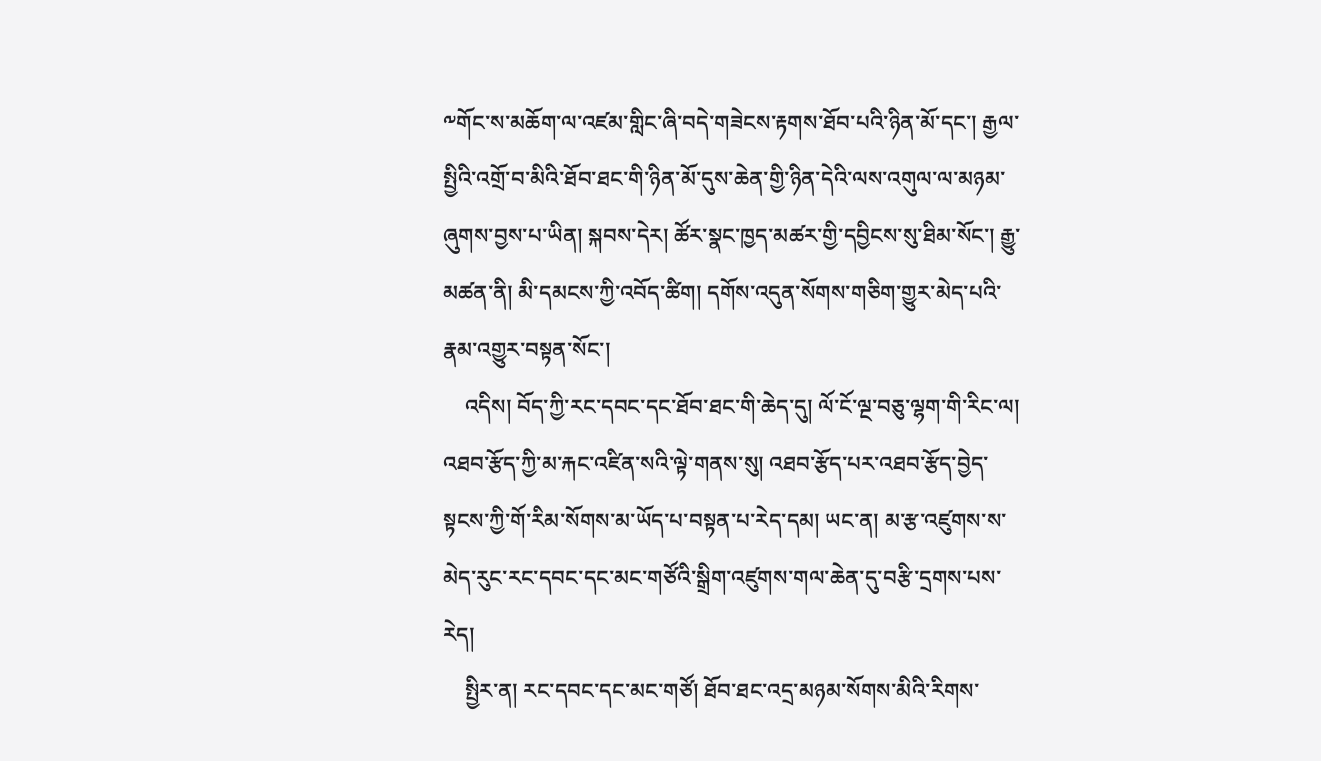༸གོང་ས་མཆོག་ལ་འཛམ་གླིང་ཞི་བདེ་གཟེངས་རྟགས་ཐོབ་པའི་ཉིན་མོ་དང་། རྒྱལ་སྤྱིའི་འགྲོ་བ་མིའི་ཐོབ་ཐང་གི་ཉིན་མོ་དུས་ཆེན་གྱི་ཉིན་དེའི་ལས་འགུལ་ལ་མཉམ་ཞུགས་བྱས་པ་ཡིན། སྐབས་དེར། ཚོར་སྣང་ཁྱད་མཚར་གྱི་དབྱིངས་སུ་ཐིམ་སོང་། རྒྱུ་མཚན་ནི། མི་དམངས་ཀྱི་འབོད་ཚིག། དགོས་འདུན་སོགས་གཅིག་གྱུར་མེད་པའི་རྣམ་འགྱུར་བསྟན་སོང་།
    འདིས། བོད་ཀྱི་རང་དབང་དང་ཐོབ་ཐང་གི་ཆེད་དུ། ལོ་ངོ་ལྔ་བཅུ་ལྷག་གི་རིང་ལ། འཐབ་རྩོད་ཀྱི་མ་རྐང་འཛིན་སའི་ལྟེ་གནས་སུ། འཐབ་རྩོད་པར་འཐབ་རྩོད་བྱེད་སྟངས་ཀྱི་གོ་རིམ་སོགས་མ་ཡོད་པ་བསྟན་པ་རེད་དམ། ཡང་ན། མ་རྩ་འཛུགས་ས་མེད་རུང་རང་དབང་དང་མང་གཙོའི་སྒྲིག་འཛུགས་གལ་ཆེན་དུ་བརྩི་དྲགས་པས་རེད།
    སྤྱིར་ན། རང་དབང་དང་མང་གཙོ། ཐོབ་ཐང་འདྲ་མཉམ་སོགས་མིའི་རིགས་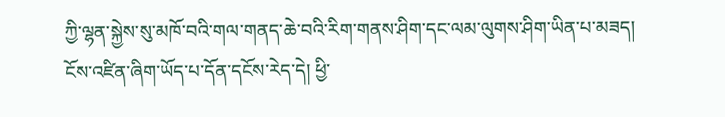ཀྱི་ལྷན་སྐྱེས་སུ་མཁོ་བའི་གལ་གནད་ཆེ་བའི་རིག་གནས་ཤིག་དང་ལམ་ལུགས་ཤིག་ཡིན་པ་མཟད། ངོས་འཛིན་ཞིག་ཡོད་པ་དོན་དངོས་རེད་དེ། ཕྱི་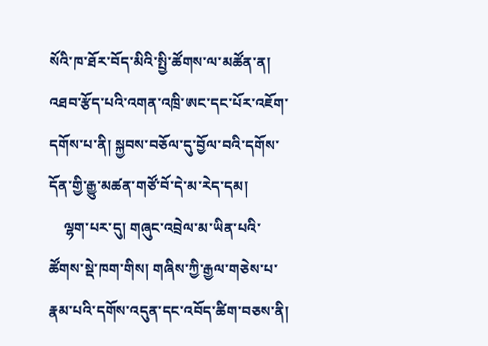སོའི་ཁ་ཐོར་བོད་མིའི་སྤྱི་ཚོགས་ལ་མཚོན་ན། འཐབ་རྩོད་པའི་འགན་འཁྲི་ཨང་དང་པོར་འཇོག་དགོས་པ་ནི། སྐྱབས་བཅོལ་དུ་བྱོལ་བའི་དགོས་དོན་གྱི་རྒྱུ་མཚན་གཙོ་བོ་དེ་མ་རེད་དམ།
    ལྷག་པར་དུ། གཞུང་འབྲེལ་མ་ཡིན་པའི་ཚོགས་སྡེ་ཁག་གིས། གཞིས་ཀྱི་རྒྱལ་གཅེས་པ་རྣམ་པའི་དགོས་འདུན་དང་འབོད་ཚིག་བཅས་ནི།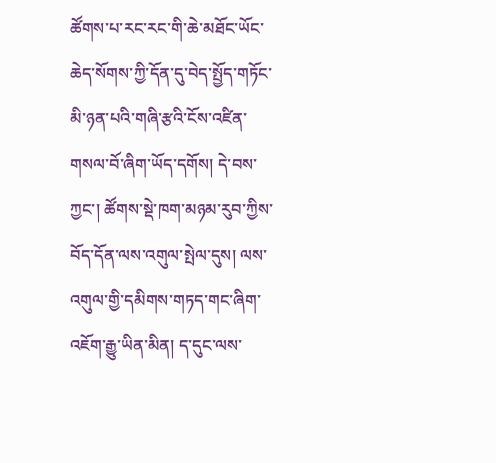ཚོགས་པ་རང་རང་གི་ཆེ་མཐོང་ཡོང་ཆེད་སོགས་ཀྱི་དོན་དུ་བེད་སྤྱོད་གཏོང་མི་ཉན་པའི་གཞི་རྩའི་ངོས་འཛིན་གསལ་བོ་ཞིག་ཡོད་དགོས། དེ་བས་ཀྱང་། ཚོགས་སྡེ་ཁག་མཉམ་རུབ་ཀྱིས་བོད་དོན་ལས་འགུལ་སྤེལ་དུས། ལས་འགུལ་གྱི་དམིགས་གཏད་གང་ཞིག་འཇོག་རྒྱུ་ཡིན་མིན། ད་དུང་ལས་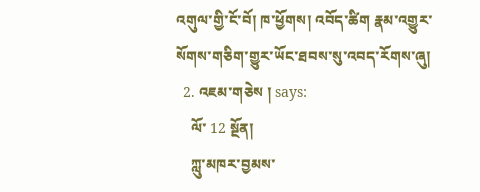འགུལ་གྱི་ངོ་བོ། ཁ་ཕྱོགས། འབོད་ཚིག རྣམ་འགྱུར་སོགས་གཅིག་གྱུར་ཡོང་ཐབས་སུ་འབད་རོགས་ཞུ།
  2. འཇམ་གཅེས ། says:
    ལོ་ 12 སྔོན།
    ཀླུ་མཁར་བྱམས་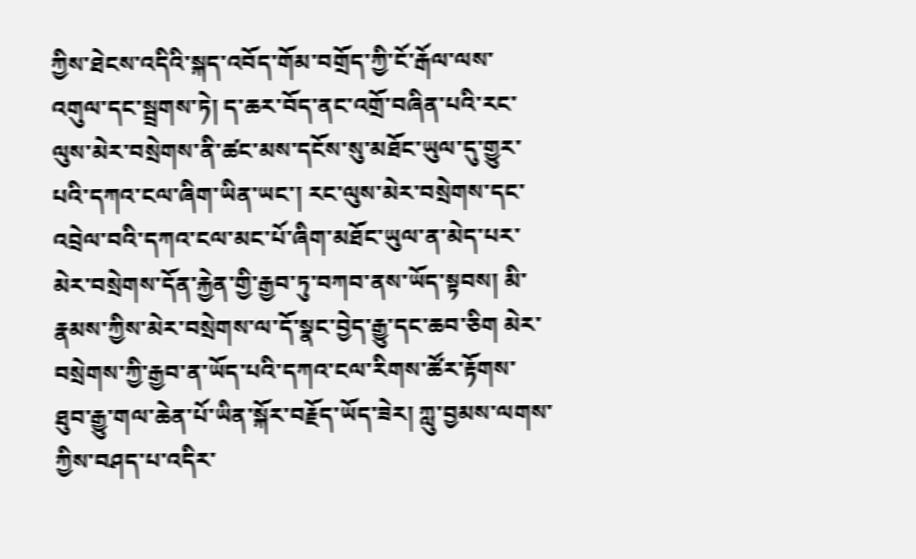ཀྱིས་ཐེངས་འདིའི་སྐད་འབོད་གོམ་བགྲོད་ཀྱི་ངོ་རྒོལ་ལས་འགུལ་དང་སྦྲགས་ཏེ། ད་ཆར་བོད་ནང་འགྲོ་བཞིན་པའི་རང་ལུས་མེར་བསྲེགས་ནི་ཚང་མས་དངོས་སུ་མཐོང་ཡུལ་དུ་གྱུར་པའི་དཀའ་ངལ་ཞིག་ཡིན་ཡང་། རང་ལུས་མེར་བསྲེགས་དང་འབྲེལ་བའི་དཀའ་ངལ་མང་པོ་ཞིག་མཐོང་ཡུལ་ན་མེད་པར་མེར་བསྲེགས་དོན་རྐྱེན་གྱི་རྒྱབ་ཏུ་བཀབ་ནས་ཡོད་སྟབས། མི་རྣམས་ཀྱིས་མེར་བསྲེགས་ལ་དོ་སྣང་བྱེད་རྒྱུ་དང་ཆབ་ཅིག མེར་བསྲེགས་ཀྱི་རྒྱབ་ན་ཡོད་པའི་དཀའ་ངལ་རིགས་ཚོར་རྟོགས་ཐུབ་རྒྱུ་གལ་ཆེན་པོ་ཡིན་སྐོར་བརྗོད་ཡོད་ཟེར། ཀླུ་བྱམས་ལགས་ཀྱིས་བཤད་པ་འདིར་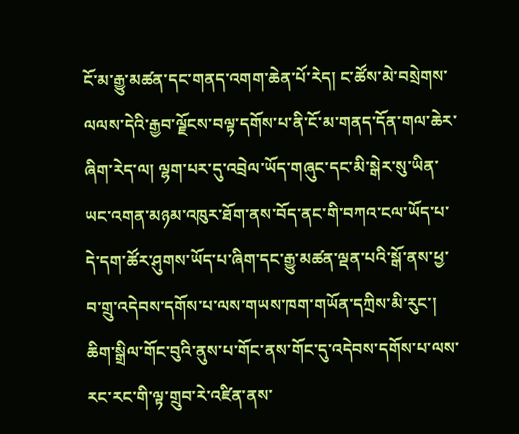ངོ་མ་རྒྱུ་མཚན་དང་གནད་འགག་ཆེན་པོ་རེད། ང་ཚོས་མེ་བསྲེགས་ལལས་དེའི་རྒྱབ་ལྗོངས་བལྟ་དགོས་པ་ནི་ངོ་མ་གནད་དོན་གལ་ཆེར་ཞིག་རེད་ལ། ལྷག་པར་དུ་འབྲེལ་ཡོད་གཞུང་དང་མི་སྒེར་སུ་ཡིན་ཡང་འགན་མཉམ་འཁུར་ཐོག་ནས་བོད་ནང་གི་བཀའ་ངལ་ཡོད་པ་དེ་དག་ཚོར་ཤུགས་ཡོད་པ་ཞིག་དང་རྒྱུ་མཚན་ལྡན་པའི་སྒོ་ནས་ཕྱ་བ་གྲུ་འདེབས་དགོས་པ་ལས་གཡས་ཁག་གཡོན་དཀྲིས་མི་རུང་། ཆིག་སྒྲིལ་གོང་བུའི་ནུས་པ་གོང་ནས་གོང་དུ་འདེབས་དགོས་པ་ལས་རང་རང་གི་ལྟ་གྲུབ་རེ་འཛིན་ནས་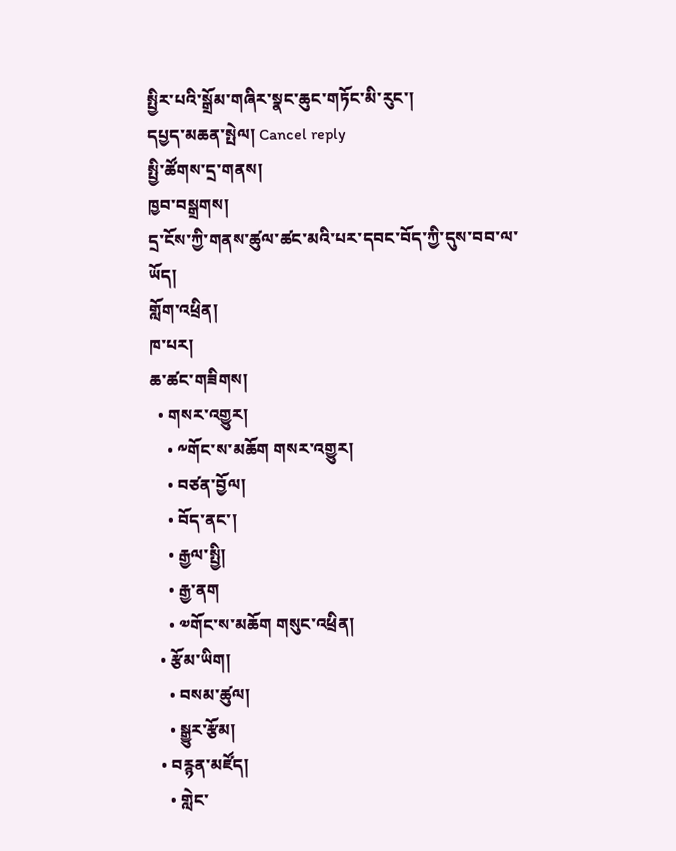སྤྱིར་པའི་སྒྲོམ་གཞིར་སྣང་ཆུང་གཏོང་མི་རུང་།
དཔྱད་མཆན་སྤེལ། Cancel reply
སྤྱི་ཚོགས་དྲ་གནས།
ཁྱབ་བསྒྲགས།
དྲ་ངོས་ཀྱི་གནས་ཚུལ་ཚང་མའི་པར་དབང་བོད་ཀྱི་དུས་བབ་ལ་ཡོད།
གློག་འཕྲིན།
ཁ་པར།
ཆ་ཚང་གཟིགས།
  • གསར་འགྱུར།
    • ༸གོང་ས་མཆོག གསར་འགྱུར།
    • བཙན་བྱོལ།
    • བོད་ནང་།
    • རྒྱལ་སྤྱི།
    • རྒྱ་ནག
    • ༧གོང་ས་མཆོག གསུང་འཕྲིན།
  • རྩོམ་ཡིག།
    • བསམ་ཚུལ།
    • སྒྱུར་རྩོམ།
  • བརྙན་མཛོད།
    • གླེང་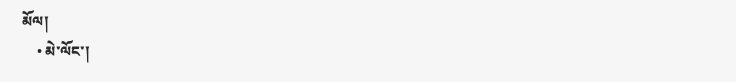མོལ།
    • མེ་ལོང་།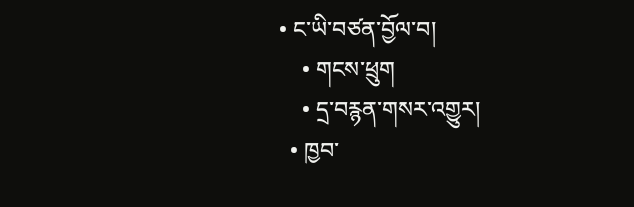• ང་ཡི་བཙན་བྱོལ་བ།
    • གངས་ཕྲུག
    • དྲ་བརྙན་གསར་འགྱུར།
  • ཁྱབ་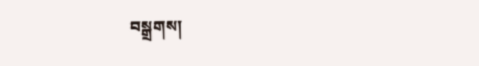བསྒྲགས།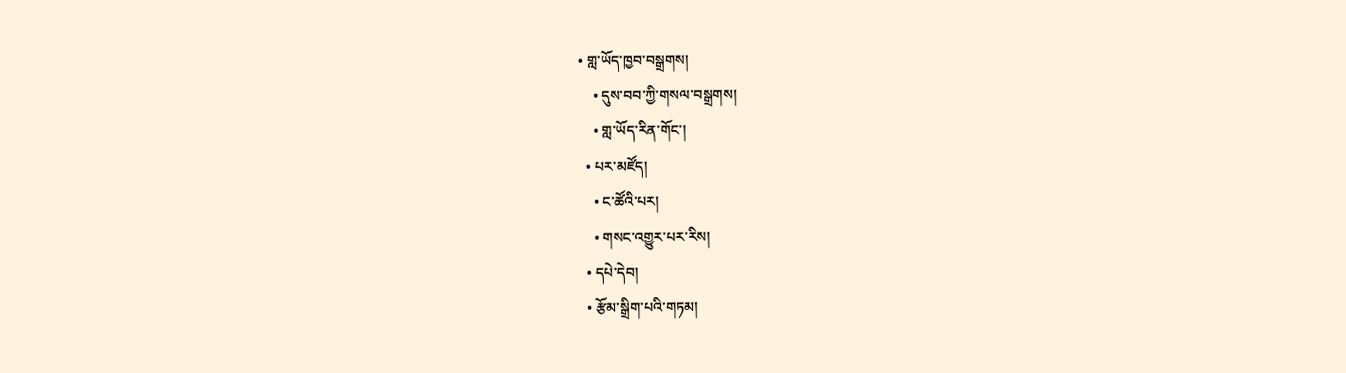• གླ་ཡོད་ཁྱབ་བསྒྲགས།
    • དུས་བབ་ཀྱི་གསལ་བསྒྲགས།
    • གླ་ཡོད་རིན་གོང་།
  • པར་མཛོད།
    • ང་ཚོའི་པར།
    • གསང་འགྱུར་པར་རིས།
  • དཔེ་དེབ།
  • རྩོམ་སྒྲིག་པའི་གཏམ།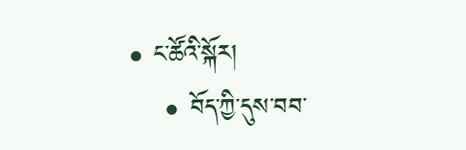• ང་ཚོའི་སྐོར།
    • བོད་ཀྱི་དུས་བབ་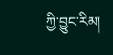ཀྱི་བྱུང་རིམ།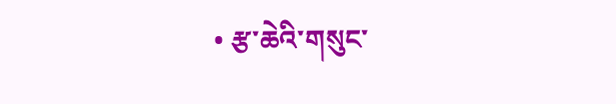• རྩ་ཆེའི་གསུང་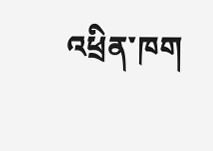འཕྲིན་ཁག